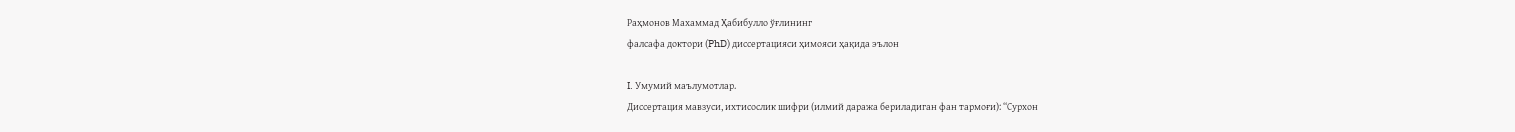Раҳмонов Махаммад Ҳабибулло ўғлининг
фалсафа доктори (PhD) диссертацияси ҳимояси ҳақида эълон

I. Умумий маълумотлар.
Диссертация мавзуси, ихтисослик шифри (илмий даража бериладиган фан тармоғи): “Сурхон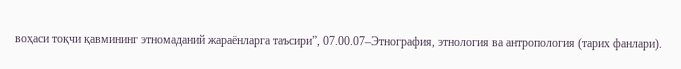воҳаси тоқчи қавмининг этномаданий жараёнларга таъсири”, 07.00.07–Этнография, этнология ва антропология (тарих фанлари).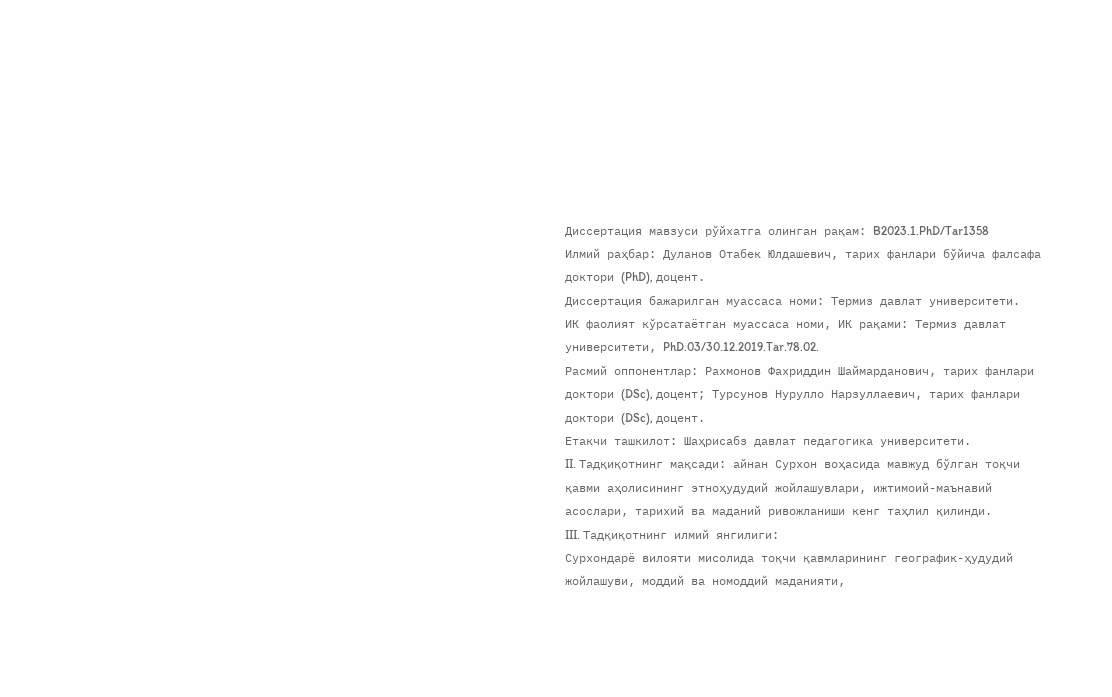Диссертация мавзуси рўйхатга олинган рақам: B2023.1.PhD/Tar1358
Илмий раҳбар: Дуланов Отабек Юлдашевич, тарих фанлари бўйича фалсафа доктори (PhD), доцент.
Диссертация бажарилган муассаса номи: Термиз давлат университети.
ИК фаолият кўрсатаётган муассаса номи, ИК рақами: Термиз давлат университети, PhD.03/30.12.2019.Tar.78.02.
Расмий оппонентлар: Рахмонов Фахриддин Шаймарданович, тарих фанлари доктори (DSc), доцент; Турсунов Нурулло Нарзуллаевич, тарих фанлари доктори (DSc), доцент.
Етакчи ташкилот: Шаҳрисабз давлат педагогика университети.
II. Тадқиқотнинг мақсади: айнан Сурхон воҳасида мавжуд бўлган тоқчи қавми аҳолисининг этноҳудудий жойлашувлари, ижтимоий-маънавий асослари, тарихий ва маданий ривожланиши кенг таҳлил қилинди.
III. Тадқиқотнинг илмий янгилиги:
Сурхондарё вилояти мисолида тоқчи қавмларининг географик-ҳудудий жойлашуви, моддий ва номоддий маданияти,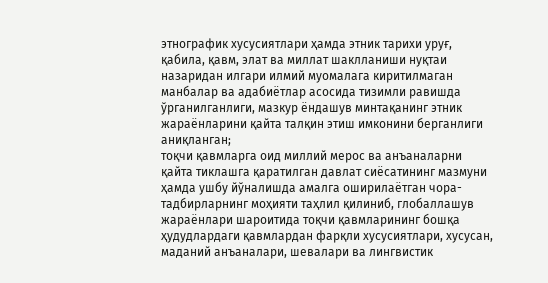этнографик хусусиятлари ҳамда этник тарихи уруғ, қабила, қавм, элат ва миллат шаклланиши нуқтаи назаридан илгари илмий муомалага киритилмаган манбалар ва адабиётлар асосида тизимли равишда ўрганилганлиги, мазкур ёндашув минтақанинг этник жараёнларини қайта талқин этиш имконини берганлиги аниқланган;
тоқчи қавмларга оид миллий мерос ва анъаналарни қайта тиклашга қаратилган давлат сиёсатининг мазмуни ҳамда ушбу йўналишда амалга оширилаётган чора-тадбирларнинг моҳияти таҳлил қилиниб, глобаллашув жараёнлари шароитида тоқчи қавмларининг бошқа ҳудудлардаги қавмлардан фарқли хусусиятлари, хусусан, маданий анъаналари, шевалари ва лингвистик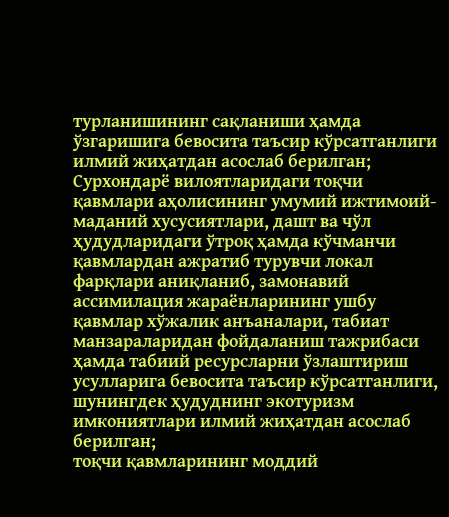турланишининг сақланиши ҳамда ўзгаришига бевосита таъсир кўрсатганлиги илмий жиҳатдан асослаб берилган;
Сурхондарё вилоятларидаги тоқчи қавмлари аҳолисининг умумий ижтимоий-маданий хусусиятлари, дашт ва чўл ҳудудларидаги ўтроқ ҳамда кўчманчи қавмлардан ажратиб турувчи локал фарқлари аниқланиб, замонавий ассимилация жараёнларининг ушбу қавмлар хўжалик анъаналари, табиат манзараларидан фойдаланиш тажрибаси ҳамда табиий ресурсларни ўзлаштириш усулларига бевосита таъсир кўрсатганлиги, шунингдек ҳудуднинг экотуризм имкониятлари илмий жиҳатдан асослаб берилган;
тоқчи қавмларининг моддий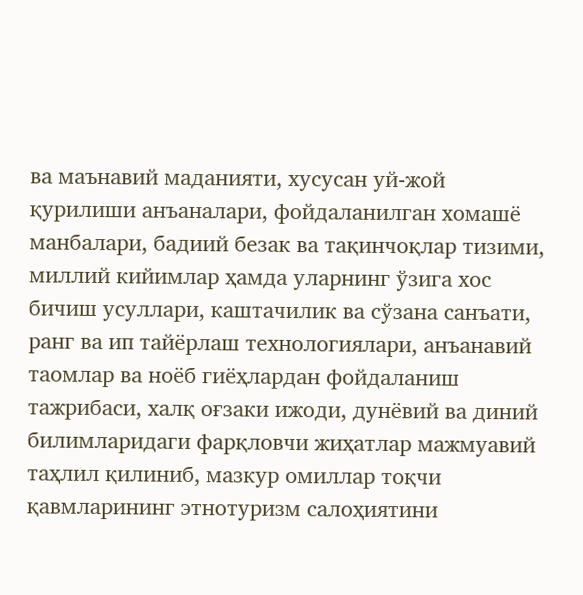ва маънавий маданияти, хусусан уй-жой қурилиши анъаналари, фойдаланилган хомашё манбалари, бадиий безак ва тақинчоқлар тизими, миллий кийимлар ҳамда уларнинг ўзига хос бичиш усуллари, каштачилик ва сўзана санъати, ранг ва ип тайёрлаш технологиялари, анъанавий таомлар ва ноёб гиёҳлардан фойдаланиш тажрибаси, халқ оғзаки ижоди, дунёвий ва диний билимларидаги фарқловчи жиҳатлар мажмуавий таҳлил қилиниб, мазкур омиллар тоқчи қавмларининг этнотуризм салоҳиятини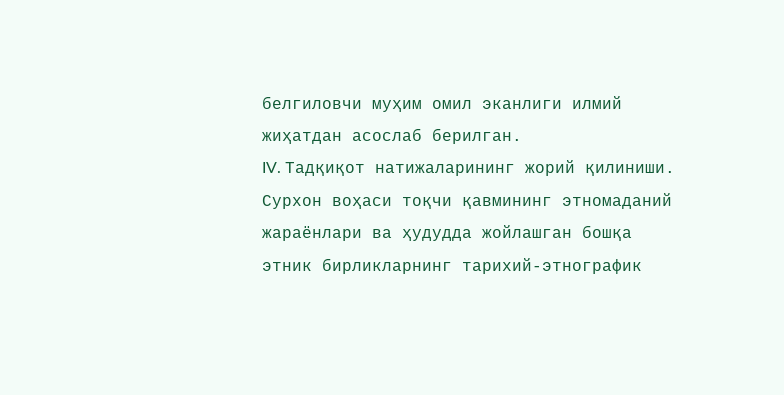белгиловчи муҳим омил эканлиги илмий жиҳатдан асослаб берилган.
IV. Тадқиқот натижаларининг жорий қилиниши.
Сурхон воҳаси тоқчи қавмининг этномаданий жараёнлари ва ҳудудда жойлашган бошқа этник бирликларнинг тарихий-этнографик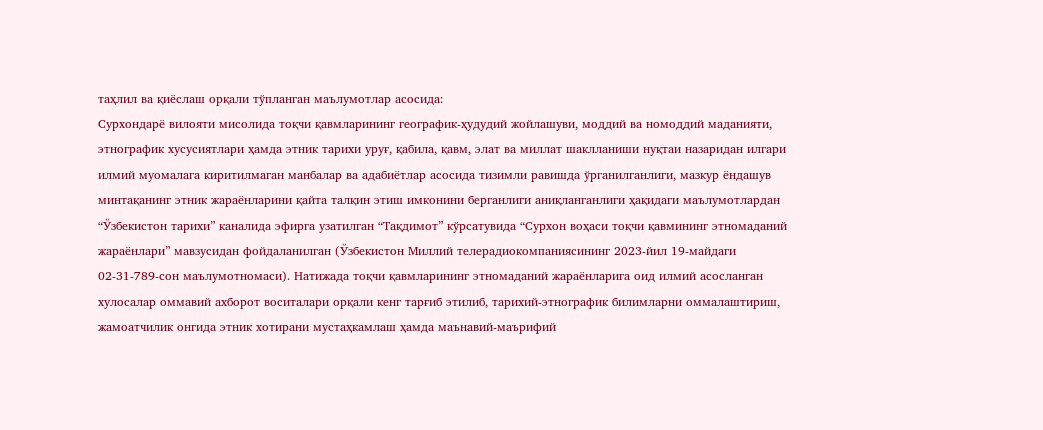таҳлил ва қиёслаш орқали тўпланган маълумотлар асосида:
Сурхондарё вилояти мисолида тоқчи қавмларининг географик-ҳудудий жойлашуви, моддий ва номоддий маданияти, этнографик хусусиятлари ҳамда этник тарихи уруғ, қабила, қавм, элат ва миллат шаклланиши нуқтаи назаридан илгари илмий муомалага киритилмаган манбалар ва адабиётлар асосида тизимли равишда ўрганилганлиги, мазкур ёндашув минтақанинг этник жараёнларини қайта талқин этиш имконини берганлиги аниқланганлиги ҳақидаги маълумотлардан “Ўзбекистон тарихи” каналида эфирга узатилган “Тақдимот” кўрсатувида “Сурхон воҳаси тоқчи қавмининг этномаданий жараёнлари” мавзусидан фойдаланилган (Ўзбекистон Миллий телерадиокомпаниясининг 2023-йил 19-майдаги 02-31-789-сон маълумотномаси). Натижада тоқчи қавмларининг этномаданий жараёнларига оид илмий асосланган хулосалар оммавий ахборот воситалари орқали кенг тарғиб этилиб, тарихий-этнографик билимларни оммалаштириш, жамоатчилик онгида этник хотирани мустаҳкамлаш ҳамда маънавий-маърифий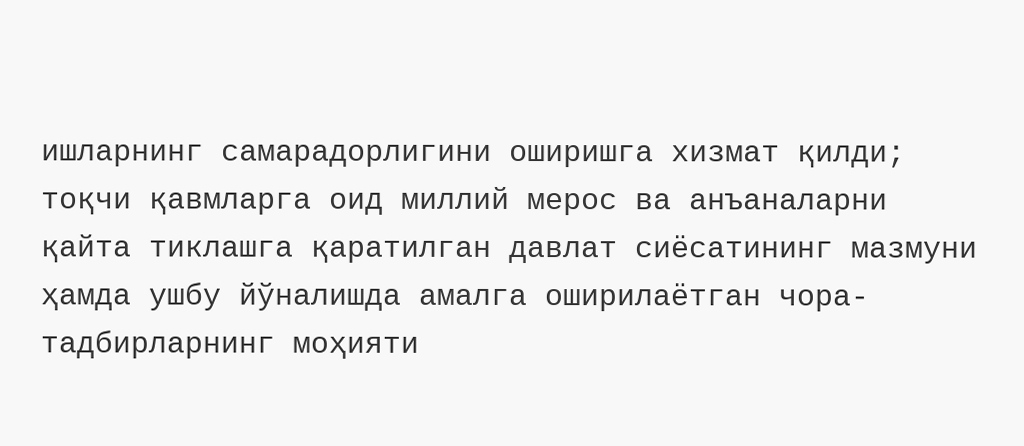ишларнинг самарадорлигини оширишга хизмат қилди;
тоқчи қавмларга оид миллий мерос ва анъаналарни қайта тиклашга қаратилган давлат сиёсатининг мазмуни ҳамда ушбу йўналишда амалга оширилаётган чора-тадбирларнинг моҳияти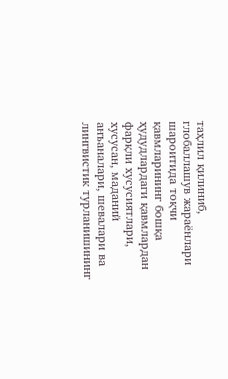таҳлил қилиниб, глобаллашув жараёнлари шароитида тоқчи қавмларининг бошқа ҳудудлардаги қавмлардан фарқли хусусиятлари, хусусан, маданий анъаналари, шевалари ва лингвистик турланишининг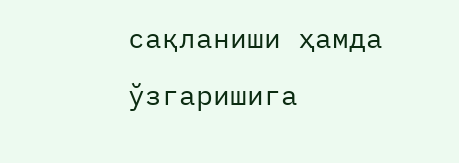сақланиши ҳамда ўзгаришига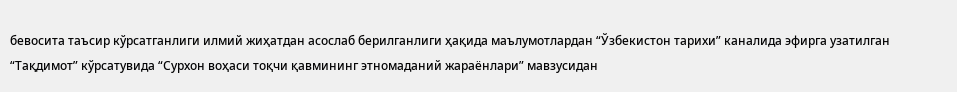бевосита таъсир кўрсатганлиги илмий жиҳатдан асослаб берилганлиги ҳақида маълумотлардан “Ўзбекистон тарихи” каналида эфирга узатилган “Тақдимот” кўрсатувида “Сурхон воҳаси тоқчи қавмининг этномаданий жараёнлари” мавзусидан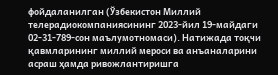фойдаланилган (Ўзбекистон Миллий телерадиокомпаниясининг 2023-йил 19-майдаги 02-31-789-сон маълумотномаси). Натижада тоқчи қавмларининг миллий мероси ва анъаналарини асраш ҳамда ривожлантиришга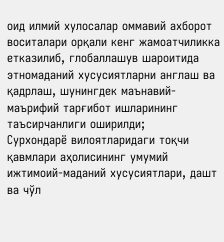оид илмий хулосалар оммавий ахборот воситалари орқали кенг жамоатчиликка етказилиб, глобаллашув шароитида этномаданий хусусиятларни англаш ва қадрлаш, шунингдек маънавий-маърифий тарғибот ишларининг таъсирчанлиги оширилди;
Сурхондарё вилоятларидаги тоқчи қавмлари аҳолисининг умумий ижтимоий-маданий хусусиятлари, дашт ва чўл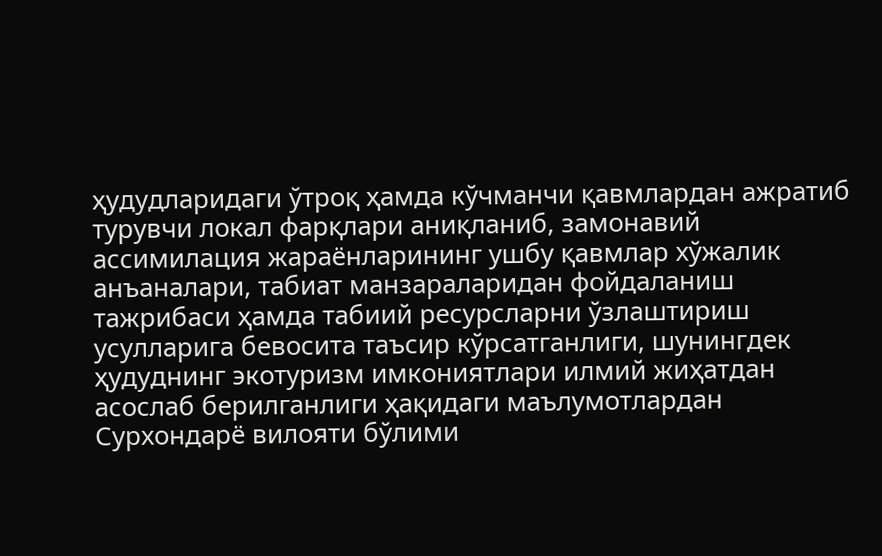ҳудудларидаги ўтроқ ҳамда кўчманчи қавмлардан ажратиб турувчи локал фарқлари аниқланиб, замонавий ассимилация жараёнларининг ушбу қавмлар хўжалик анъаналари, табиат манзараларидан фойдаланиш тажрибаси ҳамда табиий ресурсларни ўзлаштириш усулларига бевосита таъсир кўрсатганлиги, шунингдек ҳудуднинг экотуризм имкониятлари илмий жиҳатдан асослаб берилганлиги ҳақидаги маълумотлардан Сурхондарё вилояти бўлими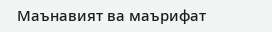Маънавият ва маърифат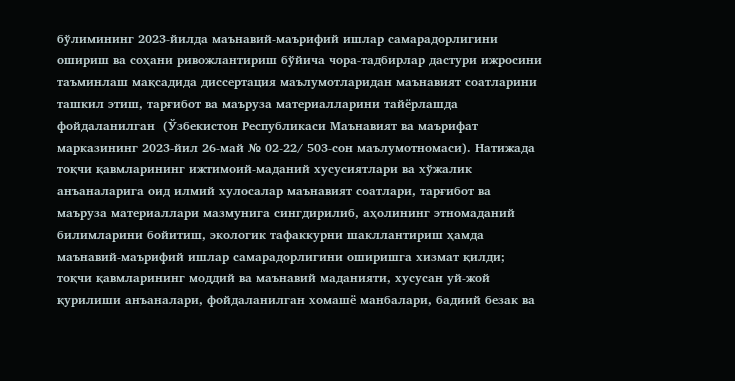бўлимининг 2023-йилда маънавий-маърифий ишлар самарадорлигини ошириш ва соҳани ривожлантириш бўйича чора-тадбирлар дастури ижросини таъминлаш мақсадида диссертация маълумотларидан маънавият соатларини ташкил этиш, тарғибот ва маъруза материалларини тайёрлашда фойдаланилган  (Ўзбекистон Республикаси Маънавият ва маърифат марказининг 2023-йил 26-май № 02-22/ 503-сон маълумотномаси). Натижада тоқчи қавмларининг ижтимоий-маданий хусусиятлари ва хўжалик анъаналарига оид илмий хулосалар маънавият соатлари, тарғибот ва маъруза материаллари мазмунига сингдирилиб, аҳолининг этномаданий билимларини бойитиш, экологик тафаккурни шакллантириш ҳамда маънавий-маърифий ишлар самарадорлигини оширишга хизмат қилди;
тоқчи қавмларининг моддий ва маънавий маданияти, хусусан уй-жой қурилиши анъаналари, фойдаланилган хомашё манбалари, бадиий безак ва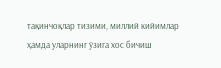тақинчоқлар тизими, миллий кийимлар ҳамда уларнинг ўзига хос бичиш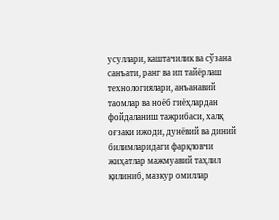усуллари, каштачилик ва сўзана санъати, ранг ва ип тайёрлаш технологиялари, анъанавий таомлар ва ноёб гиёҳлардан фойдаланиш тажрибаси, халқ оғзаки ижоди, дунёвий ва диний билимларидаги фарқловчи жиҳатлар мажмуавий таҳлил қилиниб, мазкур омиллар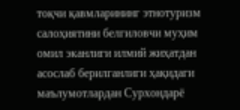тоқчи қавмларининг этнотуризм салоҳиятини белгиловчи муҳим омил эканлиги илмий жиҳатдан асослаб берилганлиги ҳақидаги маълумотлардан Сурхондарё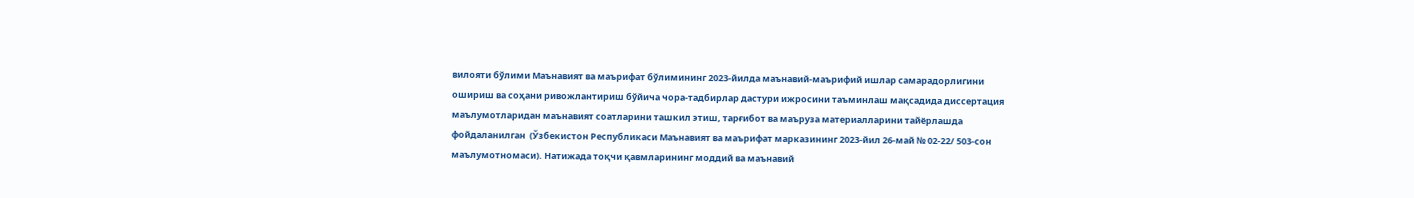вилояти бўлими Маънавият ва маърифат бўлимининг 2023-йилда маънавий-маърифий ишлар самарадорлигини ошириш ва соҳани ривожлантириш бўйича чора-тадбирлар дастури ижросини таъминлаш мақсадида диссертация маълумотларидан маънавият соатларини ташкил этиш, тарғибот ва маъруза материалларини тайёрлашда фойдаланилган  (Ўзбекистон Республикаси Маънавият ва маърифат марказининг 2023-йил 26-май № 02-22/ 503-сон маълумотномаси). Натижада тоқчи қавмларининг моддий ва маънавий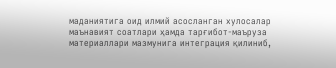маданиятига оид илмий асосланган хулосалар маънавият соатлари ҳамда тарғибот-маъруза материаллари мазмунига интеграция қилиниб,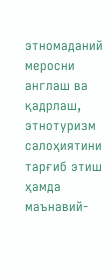этномаданий меросни англаш ва қадрлаш, этнотуризм салоҳиятини тарғиб этиш ҳамда маънавий-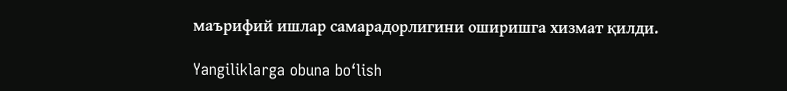маърифий ишлар самарадорлигини оширишга хизмат қилди.

Yangiliklarga obuna bo‘lish